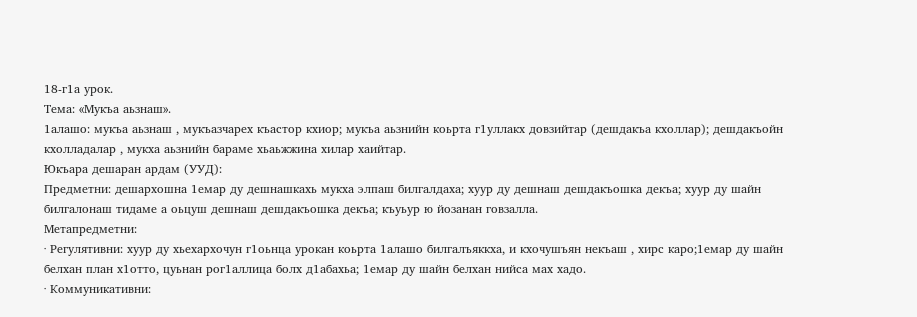18-г1а урок.
Тема: «Мукъа аьзнаш».
1алашо: мукъа аьзнаш , мукъазчарех къастор кхиор; мукъа аьзнийн коьрта г1уллакх довзийтар (дешдакъа кхоллар); дешдакъойн кхолладалар , мукха аьзнийн бараме хьаьжжина хилар хаийтар.
Юкъара дешаран ардам (УУД):
Предметни: дешархошна 1емар ду дешнашкахь мукха элпаш билгалдаха; хуур ду дешнаш дешдакъошка декъа; хуур ду шайн билгалонаш тидаме а оьцуш дешнаш дешдакъошка декъа; къуьур ю йозанан говзалла.
Метапредметни:
· Регулятивни: хуур ду хьехархочун г1оьнца урокан коьрта 1алашо билгалъяккха, и кхочушъян некъаш , хирс каро;1емар ду шайн белхан план х1отто, цуьнан рог1аллица болх д1абахьа; 1емар ду шайн белхан нийса мах хадо.
· Коммуникативни: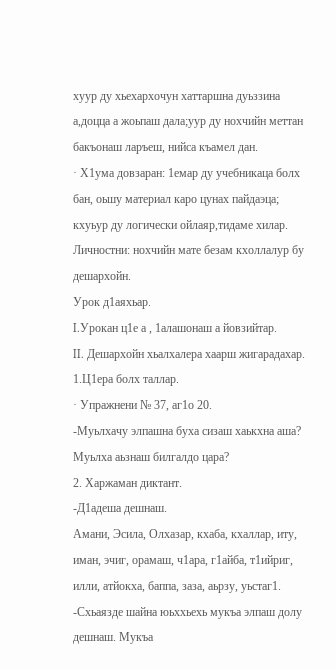хуур ду хьехархочун хаттаршна дуьззина а,доцца а жоьпаш дала;уур ду нохчийн меттан бакъонаш ларъеш, нийса къамел дан.
· Х1ума довзаран: 1емар ду учебникаца болх бан, оьшу материал каро цунах пайдаэца; кхуьур ду логически ойлаяр,тидаме хилар.
Личностни: нохчийн мате безам кхоллалур бу дешархойн.
Урок д1аяхьар.
I.Урокан ц1е а , 1алашонаш а йовзийтар.
II. Дешархойн хьалхалера хаарш жигарадахар.
1.Ц1ера болх таллар.
· Упражнени № 37, аг1о 20.
-Муьлхачу элпашна буха сизаш хаькхна аша? Муьлха аьзнаш билгалдо цара?
2. Харжаман диктант.
-Д1адеша дешнаш.
Амани, Эсила, Олхазар, кхаба, кхаллар, иту, иман, эчиг, орамаш, ч1ара, г1айба, т1ийриг, илли, атйокха, баппа, заза, аьрзу, уьстаг1.
-Схьаязде шайна юьххьехь мукъа элпаш долу дешнаш. Мукъа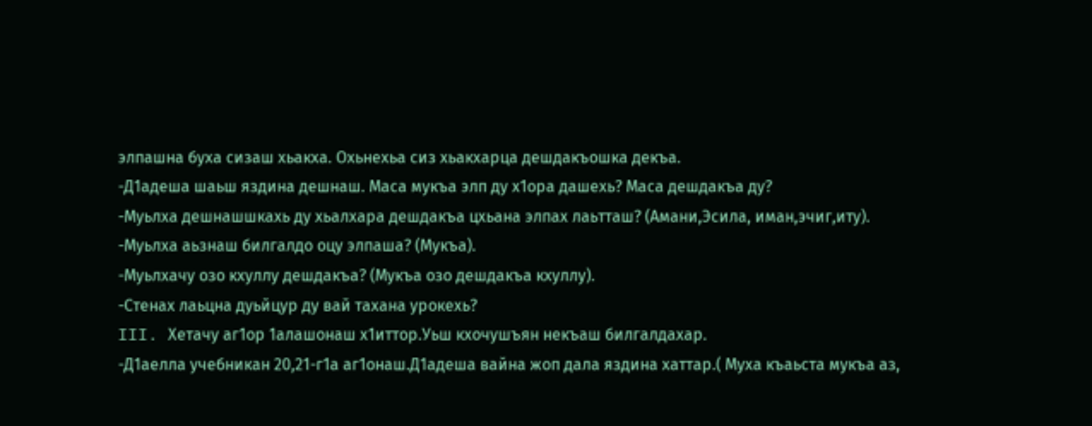элпашна буха сизаш хьакха. Охьнехьа сиз хьакхарца дешдакъошка декъа.
-Д1адеша шаьш яздина дешнаш. Маса мукъа элп ду х1ора дашехь? Маса дешдакъа ду?
-Муьлха дешнашшкахь ду хьалхара дешдакъа цхьана элпах лаьтташ? (Амани,Эсила, иман,эчиг,иту).
-Муьлха аьзнаш билгалдо оцу элпаша? (Мукъа).
-Муьлхачу озо кхуллу дешдакъа? (Мукъа озо дешдакъа кхуллу).
-Стенах лаьцна дуьйцур ду вай тахана урокехь?
III. Хетачу аг1ор 1алашонаш х1иттор.Уьш кхочушъян некъаш билгалдахар.
-Д1аелла учебникан 20,21-г1а аг1онаш.Д1адеша вайна жоп дала яздина хаттар.( Муха къаьста мукъа аз,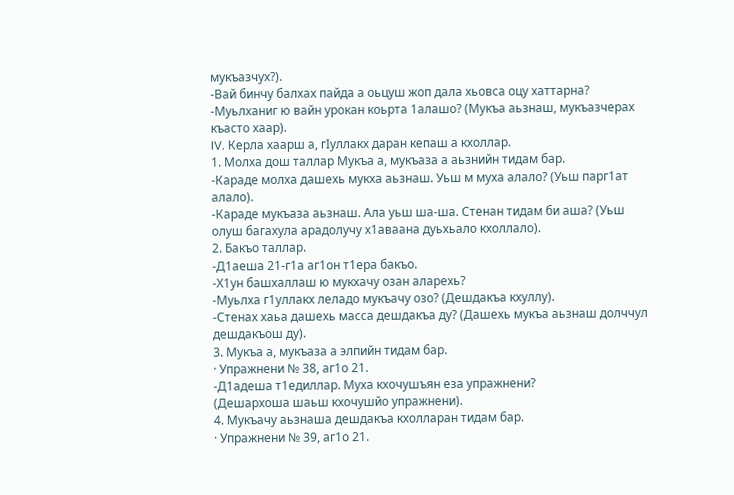мукъазчух?).
-Вай бинчу балхах пайда а оьцуш жоп дала хьовса оцу хаттарна?
-Муьлханиг ю вайн урокан коьрта 1алашо? (Мукъа аьзнаш, мукъазчерах къасто хаар).
IV. Керла хаарш а, гIуллакх даран кепаш а кхоллар.
1. Молха дош таллар Мукъа а, мукъаза а аьзнийн тидам бар.
-Караде молха дашехь мукха аьзнаш. Уьш м муха алало? (Уьш парг1ат алало).
-Караде мукъаза аьзнаш. Ала уьш ша-ша. Стенан тидам би аша? (Уьш олуш багахула арадолучу х1аваана дуьхьало кхоллало).
2. Бакъо таллар.
-Д1аеша 21-г1а аг1он т1ера бакъо.
-Х1ун башхаллаш ю мукхачу озан аларехь?
-Муьлха г1уллакх леладо мукъачу озо? (Дешдакъа кхуллу).
-Стенах хаьа дашехь масса дешдакъа ду? (Дашехь мукъа аьзнаш долччул дешдакъош ду).
3. Мукъа а, мукъаза а элпийн тидам бар.
· Упражнени № 38, аг1о 21.
-Д1адеша т1едиллар. Муха кхочушъян еза упражнени?
(Дешархоша шаьш кхочушйо упражнени).
4. Мукъачу аьзнаша дешдакъа кхолларан тидам бар.
· Упражнени № 39, аг1о 21.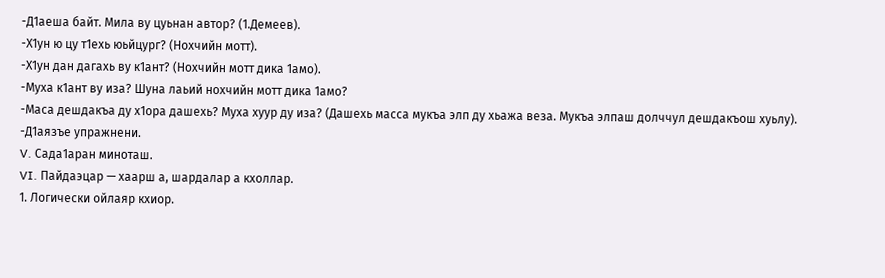-Д1аеша байт. Мила ву цуьнан автор? (1.Демеев).
-Х1ун ю цу т1ехь юьйцург? (Нохчийн мотт).
-Х1ун дан дагахь ву к1ант? (Нохчийн мотт дика 1амо).
-Муха к1ант ву иза? Шуна лаьий нохчийн мотт дика 1амо?
-Маса дешдакъа ду х1ора дашехь? Муха хуур ду иза? (Дашехь масса мукъа элп ду хьажа веза. Мукъа элпаш долччул дешдакъош хуьлу).
-Д1аязъе упражнени.
V. Сада1аран миноташ.
VI. Пайдаэцар — хаарш а, шардалар а кхоллар.
1. Логически ойлаяр кхиор.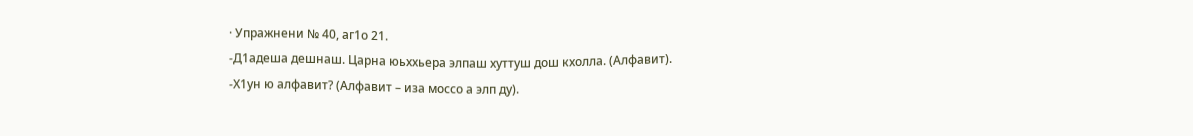· Упражнени № 40, аг1о 21.
-Д1адеша дешнаш. Царна юьххьера элпаш хуттуш дош кхолла. (Алфавит).
-Х1ун ю алфавит? (Алфавит – иза моссо а элп ду).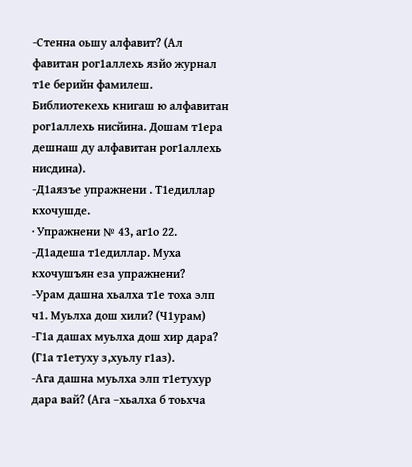-Стенна оьшу алфавит? (Ал фавитан рог1аллехь язйо журнал т1е берийн фамилеш. Библиотекехь книгаш ю алфавитан рог1аллехь нисйина. Дошам т1ера дешнаш ду алфавитан рог1аллехь нисдина).
-Д1аязъе упражнени . Т1едиллар кхочушде.
· Упражнени № 43, аг1о 22.
-Д1адеша т1едиллар. Муха кхочушъян еза упражнени?
-Урам дашна хьалха т1е тоха элп ч1. Муьлха дош хили? (Ч1урам)
-Г1а дашах муьлха дош хир дара? (Г1а т1етуху з,хуьлу г1аз).
-Ага дашна муьлха элп т1етухур дара вай? (Ага –хьалха б тоьхча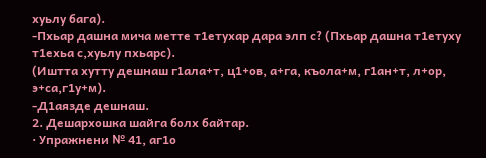хуьлу бага).
-Пхьар дашна мича метте т1етухар дара элп с? (Пхьар дашна т1етуху т1ехьа с,хуьлу пхьарс).
(Иштта хутту дешнаш г1ала+т, ц1+ов, а+га, къола+м, г1ан+т, л+ор, э+са,г1у+м).
-Д1аязде дешнаш.
2. Дешархошка шайга болх байтар.
· Упражнени № 41, аг1о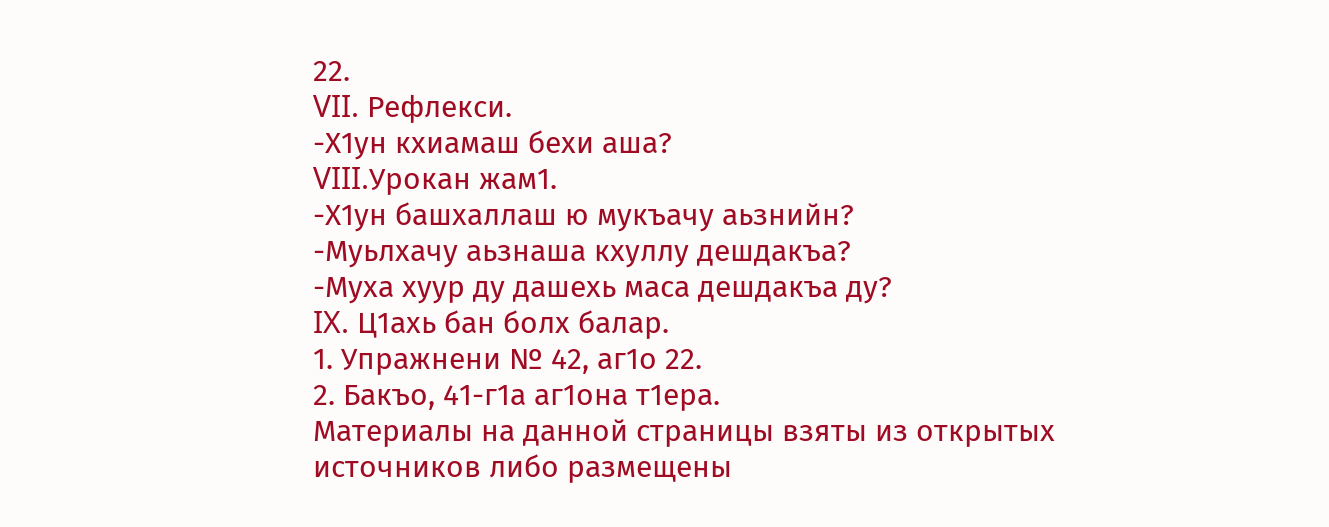22.
VII. Рефлекси.
-Х1ун кхиамаш бехи аша?
VIII.Урокан жам1.
-Х1ун башхаллаш ю мукъачу аьзнийн?
-Муьлхачу аьзнаша кхуллу дешдакъа?
-Муха хуур ду дашехь маса дешдакъа ду?
IX. Ц1ахь бан болх балар.
1. Упражнени № 42, аг1о 22.
2. Бакъо, 41-г1а аг1она т1ера.
Материалы на данной страницы взяты из открытых источников либо размещены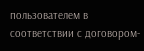пользователем в соответствии с договором-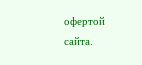офертой сайта.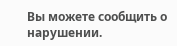Вы можете сообщить о нарушении.